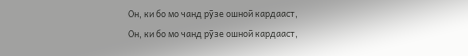Он, ки бо мо чанд рӯзе ошноӣ кардааст,
Он, ки бо мо чанд рӯзе ошноӣ кардааст,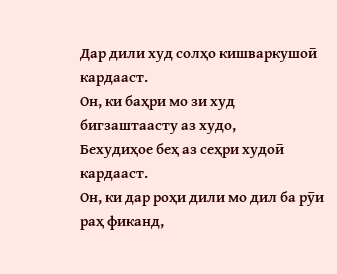Дар дили худ солҳо кишваркушоӣ кардааст.
Он, ки баҳри мо зи худ бигзаштаасту аз худо,
Бехудиҳое беҳ аз сеҳри худоӣ кардааст.
Он, ки дар роҳи дили мо дил ба рӯи раҳ фиканд,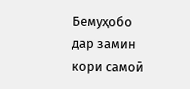Бемуҳобо дар замин кори самоӣ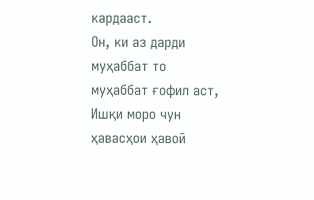кардааст.
Он, ки аз дарди муҳаббат то муҳаббат ғофил аст,
Ишқи моро чун ҳавасҳои ҳавоӣ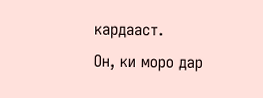кардааст.
Он, ки моро дар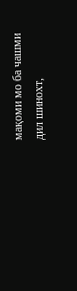мақоми мо ба чашми
дил шинохт,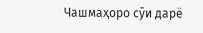Чашмаҳоро сӯи дарё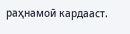раҳнамоӣ кардааст.